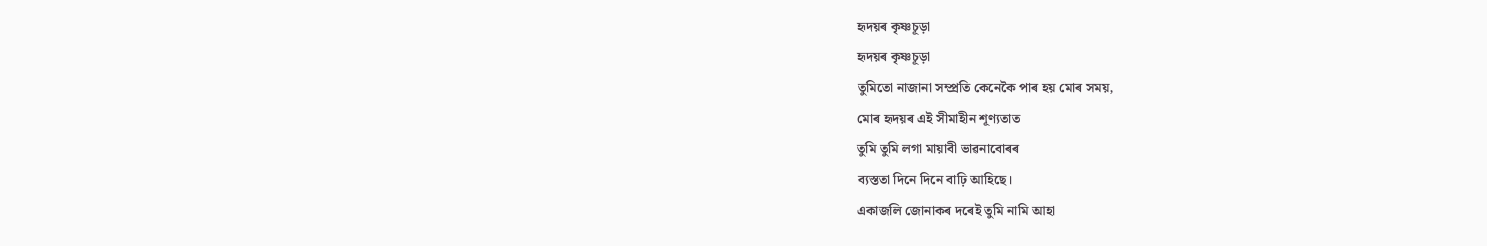হৃদয়ৰ কৃষ্ণচূড়া
হৃদয়ৰ কৃষ্ণচূড়া
তুমিতো নাজানা সম্প্ৰতি কেনেকৈ পাৰ হয় মোৰ সময়,
মোৰ হৃদয়ৰ এই সীমাহীন শূণ্যতাত
তুমি তুমি লগা মায়াবী ভাৱনাবোৰৰ
ব্যস্ততা দিনে দিনে বাঢ়ি আহিছে।
একাজলি জোনাকৰ দৰেই তুমি নামি আহা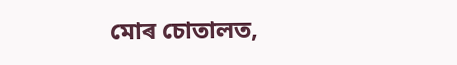মোৰ চোতালত,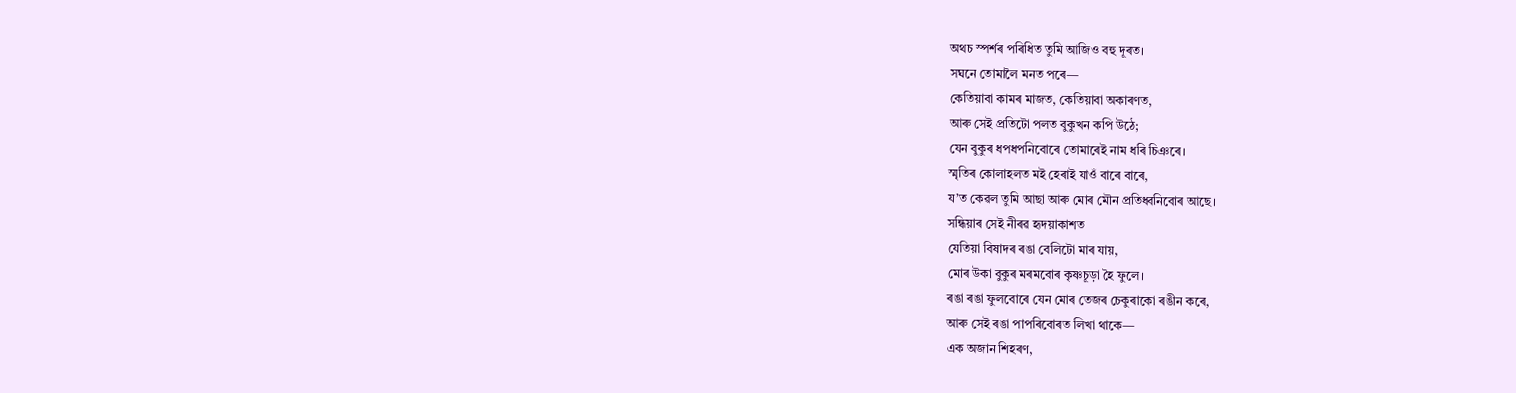অথচ স্পৰ্শৰ পৰিধিত তুমি আজিও বহু দূৰত।
সঘনে তোমালৈ মনত পৰে—
কেতিয়াবা কামৰ মাজত, কেতিয়াবা অকাৰণত,
আৰু সেই প্ৰতিটো পলত বুকুখন কপি উঠে;
যেন বুকুৰ ধপধপনিবোৰে তোমাৰেই নাম ধৰি চিঞৰে।
স্মৃতিৰ কোলাহলত মই হেৰাই যাওঁ বাৰে বাৰে,
য’ত কেৱল তুমি আছা আৰু মোৰ মৌন প্ৰতিধ্বনিবোৰ আছে।
সন্ধিয়াৰ সেই নীৰৱ হৃদয়াকাশত
যেতিয়া বিষাদৰ ৰঙা বেলিটো মাৰ যায়,
মোৰ উকা বুকুৰ মৰমবোৰ কৃষ্ণচূড়া হৈ ফুলে।
ৰঙা ৰঙা ফুলবোৰে যেন মোৰ তেজৰ চেকুৰাকো ৰঙীন কৰে,
আৰু সেই ৰঙা পাপৰিবোৰত লিখা থাকে—
এক অজান শিহৰণ,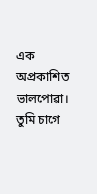এক অপ্ৰকাশিত ভালপোৱা।
তুমি চাগে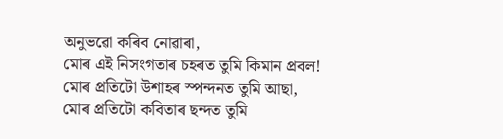অনুভৱো কৰিব নোৱাৰা,
মোৰ এই নিসংগতাৰ চহৰত তুমি কিমান প্ৰবল!
মোৰ প্ৰতিটো উশাহৰ স্পন্দনত তুমি আছা,
মোৰ প্ৰতিটো কবিতাৰ ছন্দত তুমি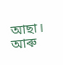আছা।
আৰু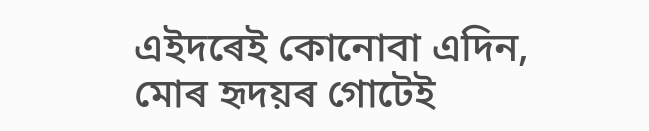এইদৰেই কোনোবা এদিন,
মোৰ হৃদয়ৰ গোটেই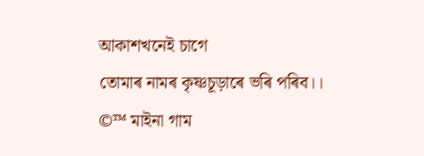আকাশখনেই চাগে
তোমাৰ নামৰ কৃষ্ণচূড়াৰে ভৰি পৰিব।।
©™ মাইনা গাম